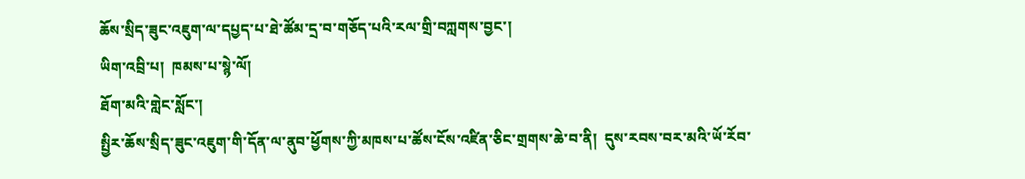ཆོས་སྲིད་ཟུང་འཇུག་ལ་དཔྱད་པ་ཐེ་ཚོམ་དྲ་བ་གཅོད་པའི་རལ་གྲི་བཀླགས་བྱང་།
ཡིག་འབྲི་པ།  ཁམས་པ་སྙེ་ལོ།
ཐོག་མའི་གླེང་སློང་།
སྤྱིར་ཆོས་སྲིད་ཟུང་འཇུག་གི་དོན་ལ་ནུབ་ཕྱོགས་ཀྱི་མཁས་པ་ཚོས་ངོས་འཛིན་ཅིང་གྲགས་ཆེ་བ་ནི།  དུས་རབས་བར་མའི་ཡོ་རོབ་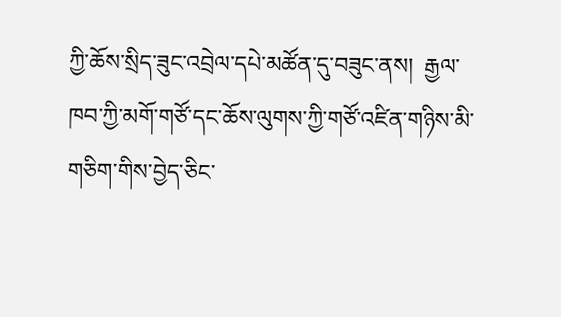ཀྱི་ཆོས་སྲིད་ཟུང་འབྲེལ་དཔེ་མཚོན་དུ་བཟུང་ནས།  རྒྱལ་ཁབ་ཀྱི་མགོ་གཙོ་དང་ཆོས་ལུགས་ཀྱི་གཙོ་འཛིན་གཉིས་མི་གཅིག་གིས་བྱེད་ཅིང་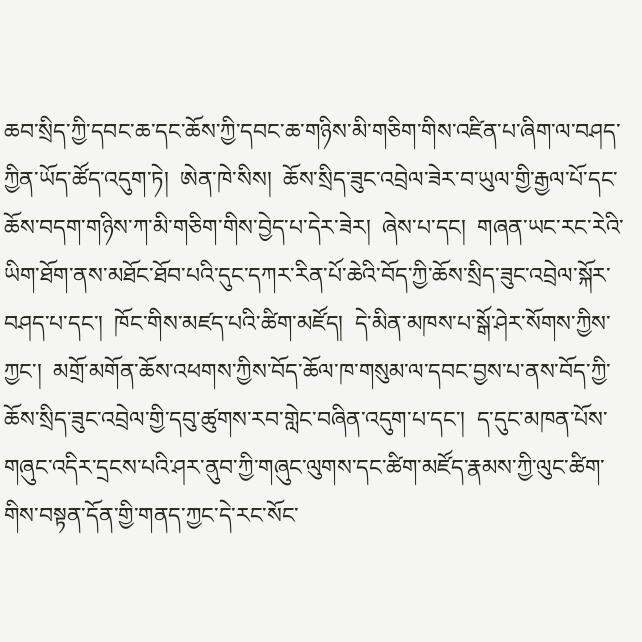ཆབ་སྲིད་ཀྱི་དབང་ཆ་དང་ཆོས་ཀྱི་དབང་ཆ་གཉིས་མི་གཅིག་གིས་འཛིན་པ་ཞིག་ལ་བཤད་ཀྱིན་ཡོད་ཚོད་འདུག་ཏེ།  ཨེན་ཁེ་སིས།  ཆོས་སྲིད་ཟུང་འབྲེལ་ཟེར་བ་ཡུལ་གྱི་རྒྱལ་པོ་དང་ཆོས་བདག་གཉིས་ཀ་མི་གཅིག་གིས་བྱེད་པ་དེར་ཟེར།  ཞེས་པ་དང།  གཞན་ཡང་རང་རེའི་ཡིག་ཐོག་ནས་མཐོང་ཐོབ་པའི་དུང་དཀར་རིན་པོ་ཆེའི་བོད་ཀྱི་ཆོས་སྲིད་ཟུང་འབྲེལ་སྐོར་བཤད་པ་དང་།  ཁོང་གིས་མཛད་པའི་ཚིག་མཛོད།  དེ་མིན་མཁས་པ་སྒོ་ཤེར་སོགས་ཀྱིས་ཀྱང་།  མགྲོ་མགོན་ཆོས་འཕགས་ཀྱིས་བོད་ཆོལ་ཁ་གསུམ་ལ་དབང་བྱས་པ་ནས་བོད་ཀྱི་ཆོས་སྲིད་ཟུང་འབྲེལ་གྱི་དབུ་ཚུགས་རབ་གླེང་བཞིན་འདུག་པ་དང་།  ད་དུང་མཁན་པོས་གཞུང་འདིར་དྲངས་པའི་ཤར་ནུབ་ཀྱི་གཞུང་ལུགས་དང་ཚིག་མཛོད་རྣམས་ཀྱི་ལུང་ཚིག་གིས་བསྟན་དོན་གྱི་གནད་ཀྱང་དེ་རང་སོང་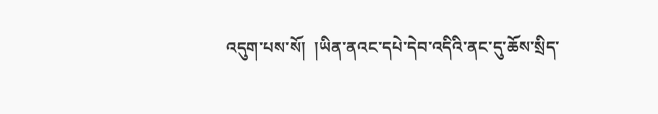འདུག་པས་སོ།  །ཡིན་ནའང་དཔེ་དེབ་འདིའི་ནང་དུ་ཆོས་སྲིད་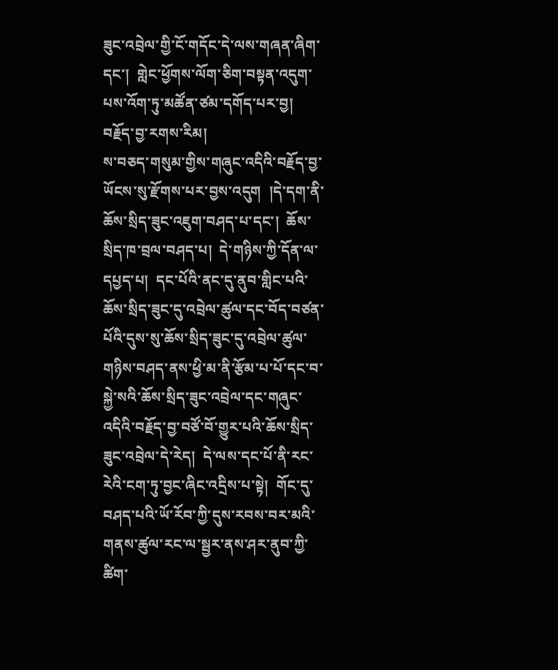ཟུང་འབྲེལ་གྱི་ངོ་གདོང་དེ་ལས་གཞན་ཞིག་དང་།  གླེང་ཕྱོགས་ལོག་ཅིག་བསྟན་འདུག་པས་འོག་ཏུ་མཚོན་ཙམ་དགོད་པར་བྱ།
བརྗོད་བྱ་རགས་རིམ།
ས་བཅད་གསུམ་གྱིས་གཞུང་འདིའི་བརྗོད་བྱ་ཡོངས་སུ་རྫོགས་པར་བྱས་འདུག  །དེ་དག་ནི་ཆོས་སྲིད་ཟུང་འཇུག་བཤད་པ་དང་།  ཆོས་སྲིད་ཁ་བྲལ་བཤད་པ།  དེ་གཉིས་ཀྱི་དོན་ལ་དཔྱད་པ།  དང་པོའི་ནང་དུ་ནུབ་གླིང་པའི་ཆོས་སྲིད་ཟུང་དུ་འབྲེལ་ཚུལ་དང་བོད་བཙན་པོའི་དུས་སུ་ཆོས་སྲིད་ཟུང་དུ་འབྲེལ་ཚུལ་གཉིས་བཤད་ནས་ཕྱི་མ་ནི་རྩོམ་པ་པོ་དང་བ་སྐྱེ་སའི་ཆོས་སྲིད་ཟུང་འབྲེལ་དང་གཞུང་འདིའི་བརྗོད་བྱ་བཙོ་བོ་གྱུར་པའི་ཆོས་སྲིད་ཟུང་འབྲེལ་དེ་རེད།  དེ་ལས་དང་པོ་ནི་རང་རེའི་ངག་ཏུ་བྱང་ཞིང་འདྲིས་པ་སྟེ།  གོང་དུ་བཤད་པའི་ཡོ་རོབ་ཀྱི་དུས་རབས་བར་མའི་གནས་ཚུལ་རང་ལ་སྦྱར་ནས་ཤར་ནུབ་ཀྱི་ཚིག་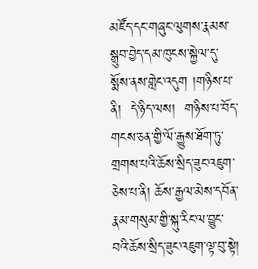མཛོད་དང་གཞུང་ལུགས་རྣམས་སྒྲུབ་བྱེད་དམ་ཁུངས་སྐྱེལ་དུ་སྨོས་ནས་གླེང་འདུག །གཉིས་པ་ནི།  དེ་ཉིད་ལས།  གཉིས་པ་བོད་གངས་ཅན་གྱི་ལོ་རྒྱུས་ཐོག་ཏུ་གྲགས་པའི་ཆོས་སྲིད་ཟུང་འཇུག་ཅེས་པ་ནི། ཆོས་རྒྱལ་མེས་དབོན་རྣམ་གསུམ་གྱི་སྐུ་རིང་ལ་བྱུང་བའི་ཆོས་སྲིད་ཟུང་འཇུག་ལྟ་བུ་སྟེ།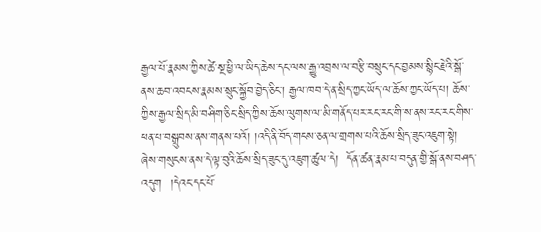རྒྱལ་པོ་རྣམས་ཀྱིས་ཚེ་སྔ་ཕྱི་ལ་ཡིད་ཆེས་དང་ལས་རྒྱུ་འབྲས་ལ་བརྩི་བསྲུང་དང་བྱམས་སྙིང་རྗེའི་སྒོ་ནས་ཆབ་འབངས་རྣམས་སྲུང་སྐྱོབ་བྱེད་ཅིང་། རྒྱལ་ཁབ་དེ་ན་སྲིད་ཀྱང་ཡོད་ལ་ཆོས་ཀྱང་ཡོད་པ། ཆོས་ཀྱིས་རྒྱལ་སྲིད་མི་བཤིག་ཅིང་སྲིད་ཀྱིས་ཆོས་ལུགས་ལ་མི་གནོད་པར་རང་རང་གི་ས་ནས་རང་རང་གིས་ཕན་པ་བསྒྲུབས་ནས་གནས་པའོ། །འདི་ནི་བོད་གངས་ཅན་ལ་གྲགས་པའི་ཆོས་སྲིད་ཟུང་འཇུག་སྟེ།  ཞེས་གསུངས་ནས་དེ་ལྟ་བུའི་ཆོས་སྲིད་ཟུང་དུ་འཇུག་ཚུལ་དེ།  དོན་ཚན་རྣམ་པ་བདུན་གྱི་སྒོ་ནས་བཤད་འདུག  །དེའང་དང་པོ་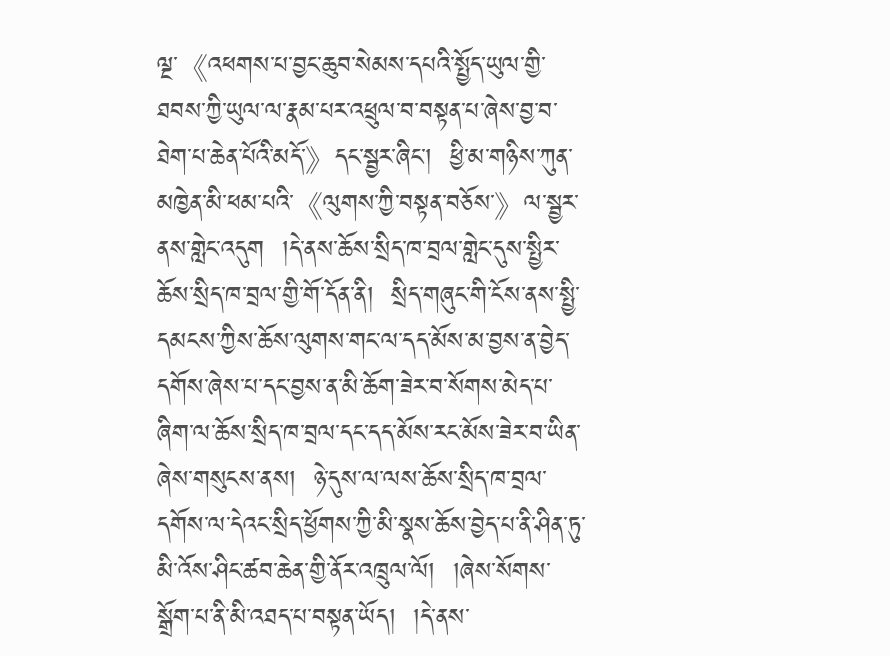ལྔ་《འཕགས་པ་བྱང་ཆུབ་སེམས་དཔའི་སྤྱོད་ཡུལ་གྱི་ཐབས་ཀྱི་ཡུལ་ལ་རྣམ་པར་འཕྲུལ་བ་བསྟན་པ་ཞེས་བྱ་བ་ཐེག་པ་ཆེན་པོའི་མདོ་》དང་སྦྱར་ཞིང་།  ཕྱི་མ་གཉིས་ཀུན་མཁྱེན་མི་ཕམ་པའི་《ལུགས་ཀྱི་བསྟན་བཅོས་》ལ་སྦྱར་ནས་གླེང་འདུག  །དེ་ནས་ཆོས་སྲིད་ཁ་བྲལ་གླེང་དུས་སྤྱིར་ཆོས་སྲིད་ཁ་བྲལ་གྱི་གོ་དོན་ནི།  སྲིད་གཞུང་གི་ངོས་ནས་སྤྱི་དམངས་ཀྱིས་ཆོས་ལུགས་གང་ལ་དད་མོས་མ་བྱས་ན་བྱེད་དགོས་ཞེས་པ་དང་བྱས་ན་མི་ཆོག་ཟེར་བ་སོགས་མེད་པ་ཞིག་ལ་ཆོས་སྲིད་ཁ་བྲལ་དང་དད་མོས་རང་མོས་ཟེར་བ་ཡིན་ཞེས་གསུངས་ནས།  ཉེ་དུས་ལ་ལས་ཆོས་སྲིད་ཁ་བྲལ་དགོས་ལ་དེའང་སྲིད་ཕྱོགས་ཀྱི་མི་སྣས་ཆོས་བྱེད་པ་ནི་ཤིན་ཏུ་མི་འོས་ཤིང་ཚབ་ཆེན་གྱི་ནོར་འཁྲུལ་ལོ།  །ཞེས་སོགས་སྒྲོག་པ་ནི་མི་འཐད་པ་བསྟན་ཡོད།  །དེ་ནས་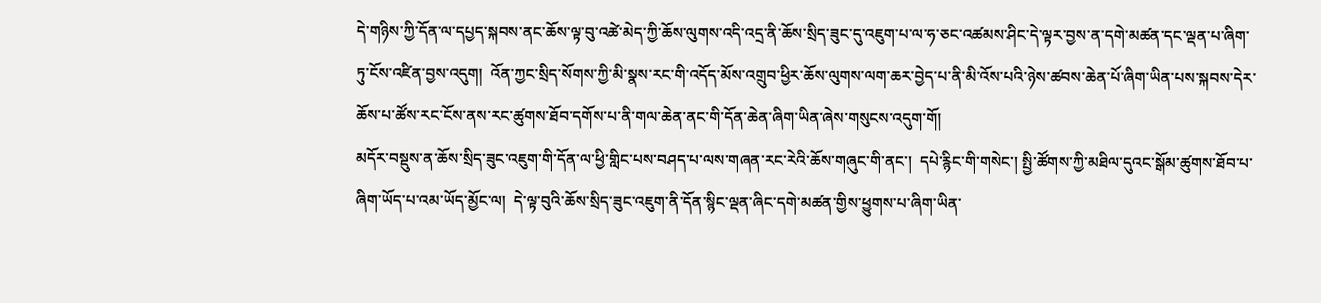དེ་གཉིས་ཀྱི་དོན་ལ་དཔྱད་སྐབས་ནང་ཆོས་ལྟ་བུ་འཚེ་མེད་ཀྱི་ཆོས་ལུགས་འདི་འདྲ་ནི་ཆོས་སྲིད་ཟུང་དུ་འཇུག་པ་ལ་ཧ་ཅང་འཚམས་ཤིང་དེ་ལྟར་བྱས་ན་དགེ་མཚན་དང་ལྡན་པ་ཞིག་ཏུ་ངོས་འཛིན་བྱས་འདུག།  འོན་ཀྱང་སྲིད་སོགས་ཀྱི་མི་སྣས་རང་གི་འདོད་མོས་འགྲུབ་ཕྱིར་ཆོས་ལུགས་ལག་ཆར་བྱེད་པ་ནི་མི་འོས་པའི་ཉེས་ཚབས་ཆེན་པོ་ཞིག་ཡིན་པས་སྐབས་དེར་ཆོས་པ་ཚོས་རང་ངོས་ནས་རང་ཚུགས་ཐོབ་དགོས་པ་ནི་གལ་ཆེན་ནང་གི་དོན་ཆེན་ཞིག་ཡིན་ཞེས་གསུངས་འདུག་གོ།
མདོར་བསྡུས་ན་ཆོས་སྲིད་ཟུང་འཇུག་གི་དོན་ལ་ཕྱི་གླིང་པས་བཤད་པ་ལས་གཞན་རང་རེའི་ཆོས་གཞུང་གི་ནང་།  དཔེ་རྙིང་གི་གསེང་། སྤྱི་ཚོགས་ཀྱི་མཐིལ་དུའང་སྒོམ་ཚུགས་ཐོབ་པ་ཞིག་ཡོད་པ་འམ་ཡོད་མྱོང་ལ།  དེ་ལྟ་བུའི་ཆོས་སྲིད་ཟུང་འཇུག་ནི་དོན་སྙིང་ལྡན་ཞིང་དགེ་མཚན་གྱིས་ཕྱུགས་པ་ཞིག་ཡིན་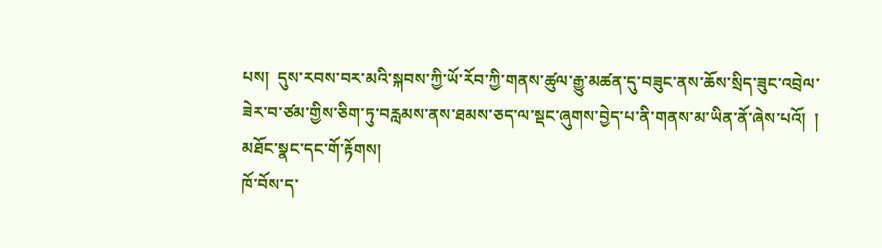པས།  དུས་རབས་བར་མའི་སྐབས་ཀྱི་ཡོ་རོབ་ཀྱི་གནས་ཚུལ་རྒྱུ་མཚན་དུ་བཟུང་ནས་ཆོས་སྲིད་ཟུང་འབྲེལ་ཟེར་བ་ཙམ་གྱིས་ཅིག་ཏུ་བརླམས་ནས་ཐམས་ཅད་ལ་སྡང་ཞུགས་བྱེད་པ་ནི་གནས་མ་ཡིན་ནོ་ཞེས་པའོ།  །
མཐོང་སྣང་དང་གོ་རྟོགས།
ཁོ་བོས་ད་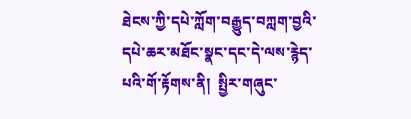ཐེངས་ཀྱི་དཔེ་ཀློག་བརྒྱུད་བཀླག་བྱའི་དཔེ་ཆར་མཐོང་སྣང་དང་དེ་ལས་རྙེད་པའི་གོ་རྟོགས་ནི།  སྤྱིར་གཞུང་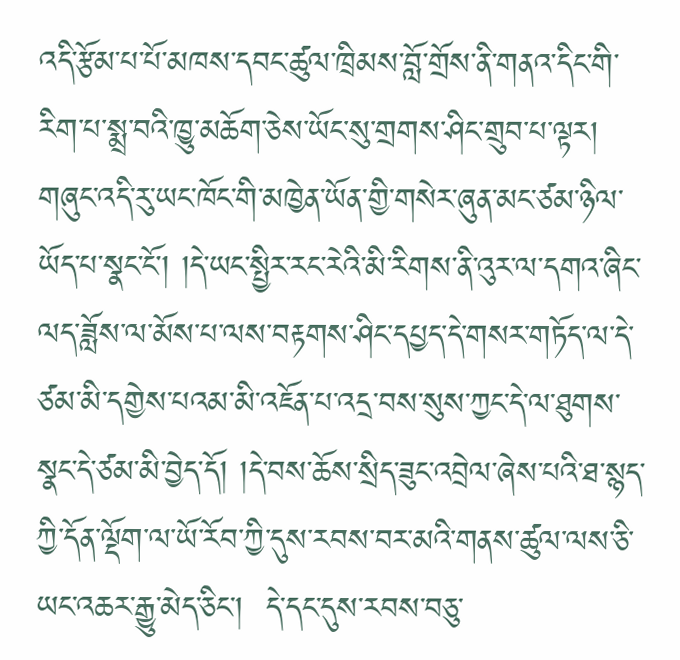འདི་རྩོམ་པ་པོ་མཁས་དབང་ཚུལ་ཁྲིམས་བློ་གྲོས་ནི་གནའ་དིང་གི་རིག་པ་སྨྲ་བའི་ཁྱུ་མཆོག་ཅེས་ཡོང་སུ་གྲགས་ཤིང་གྲུབ་པ་ལྟར།  གཞུང་འདི་རུ་ཡང་ཁོང་གི་མཁྱེན་ཡོན་གྱི་གསེར་ཞུན་མང་ཙམ་ཉིལ་ཡོད་པ་སྣང་ངོ། །དེ་ཡང་སྤྱིར་རང་རེའི་མི་རིགས་ནི་འུར་ལ་དགའ་ཞིང་ལད་ཟློས་ལ་མོས་པ་ལས་བརྟགས་ཤིང་དཔྱད་དེ་གསར་གཏོད་ལ་དེ་ཙམ་མི་དགྱེས་པའམ་མི་འཇོན་པ་འདྲ་བས་སུས་ཀྱང་དེ་ལ་ཐུགས་སྣང་དེ་ཙམ་མི་བྱེད་དོ། །དེ་བས་ཆོས་སྲིད་ཟུང་འབྲེལ་ཞེས་པའི་ཐ་སྙད་ཀྱི་དོན་ལྡོག་ལ་ཡོ་རོབ་ཀྱི་དུས་རབས་བར་མའི་གནས་ཚུལ་ལས་ཅི་ཡང་འཆར་རྒྱུ་མེད་ཅིང་།  དེ་དང་དུས་རབས་བཅུ་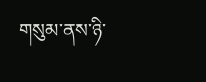གསུམ་ནས་ཉི་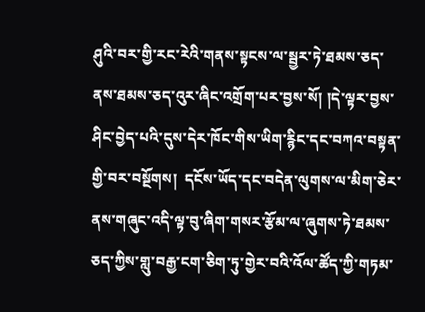ཤུའི་བར་གྱི་རང་རེའི་གནས་སྟངས་ལ་སྦྱར་ཏེ་ཐམས་ཅད་ནས་ཐམས་ཅད་འུར་ཞིང་འགྲོག་པར་བྱས་སོ། །དེ་ལྟར་བྱས་ཤིང་བྱེད་པའི་དུས་དེར་ཁོང་གིས་ཡིག་རྙིང་དང་བཀའ་བསྟན་གྱི་བར་བསྔོགས།  དངོས་ཡོད་དང་བདེན་ལུགས་ལ་མིག་ཅེར་ནས་གཞུང་འདི་ལྟ་བུ་ཞིག་གསར་རྩོམ་ལ་ཞུགས་ཏེ་ཐམས་ཅད་ཀྱིས་གླུ་བརྒྱ་ངག་ཅིག་ཏུ་གྱེར་བའི་འོལ་ཚོད་ཀྱི་གཏམ་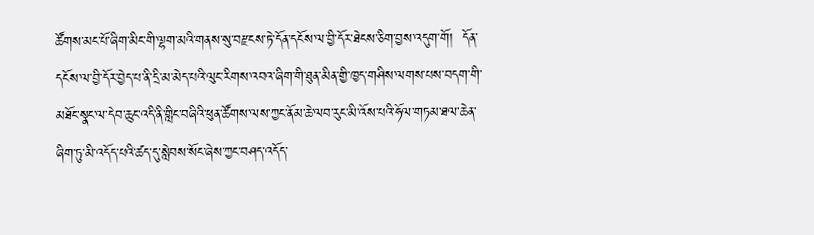ཚོགས་མང་པོ་ཞིག་མིང་གི་ལྷག་མའི་གནས་སུ་བརྫངས་ཏེ་དོན་དངོས་ལ་བྱི་དོར་ཐེངས་ཅིག་བྱས་འདུག་གོ།  དོན་དངོས་ལ་བྱི་དོར་བྱེད་པ་ནི་དྲི་མ་མེད་པའི་ལུང་རིགས་འབའ་ཞིག་གི་ཐུན་མིན་གྱི་ཁྱད་གཤིས་ལགས་པས་བདག་གི་མཐོང་སྣང་ལ་དེབ་ཆུང་འདི་ནི་གླིང་བཞིའི་ཕུན་ཚོགས་ལས་ཀྱང་ནོམ་ཆེ་ལབ་རུང་མི་འོས་པའི་ཧོལ་གཏམ་ཐལ་ཆེན་ཞིག་ཏུ་མི་འདོད་པའི་ཚད་དུ་སླེབས་སོང་ཞེས་ཀྱང་བཤད་འདོད་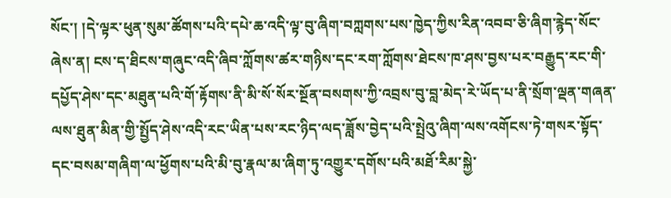སོང་། །དེ་ལྟར་ཕུན་སུམ་ཚོགས་པའི་དཔེ་ཆ་འདི་ལྟ་བུ་ཞིག་བཀླགས་པས་ཁྱེད་ཀྱིས་རིན་འབབ་ཅི་ཞིག་རྙེད་སོང་ཞེས་ན། ངས་ད་ཐིངས་གཞུང་འདི་ཞིབ་ཀློགས་ཚར་གཉིས་དང་རག་ཀློགས་ཐེངས་ཁ་ཤས་བྱས་པར་བརྒྱུད་རང་གི་དཔྱོད་ཤེས་དང་མཐུན་པའི་གོ་རྟོགས་ནི་མི་སོ་སོར་སྔོན་བསགས་ཀྱི་འབྲས་བུ་བླ་མེད་རེ་ཡོད་པ་ནི་སྲོག་ལྡན་གཞན་ལས་ཐུན་མིན་གྱི་སྤྱོད་ཤེས་འདི་རང་ཡིན་པས་རང་ཉིད་ལད་ཟློས་བྱེད་པའི་སྤྲེའུ་ཞིག་ལས་འགོངས་ཏེ་གསར་སྟོད་དང་བསམ་གཞིག་ལ་ཕྱོགས་པའི་མི་བུ་རྣལ་མ་ཞིག་ཏུ་འགྱུར་དགོས་པའི་མཐོ་རིམ་སྐྱེ་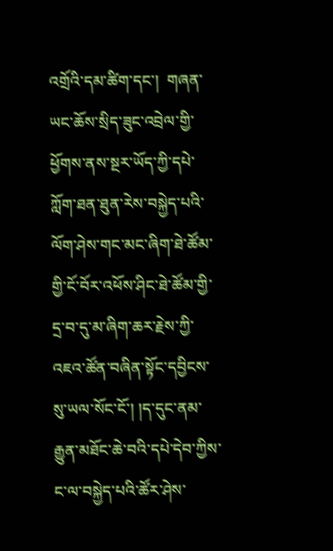འགྲོའི་དམ་ཚིག་དང་།  གཞན་ཡང་ཆོས་སྲིད་ཟུང་འབྲེལ་གྱི་ཕྱོགས་ནས་སྔར་ཡོད་ཀྱི་དཔེ་ཀློག་ཐན་ཐུན་རེས་བསྐྱེད་པའི་ལོག་ཤེས་གང་མང་ཞིག་ཐེ་ཚོམ་གྱི་ངོ་བོར་འཕོས་ཤིང་ཐེ་ཚོམ་གྱི་དྲ་བ་དུ་མ་ཞིག་ཆར་རྗེས་ཀྱི་འཇའ་ཚོན་བཞིན་སྟོང་དབྱིངས་སུ་ཡལ་སོང་ངོ་། །ད་དུང་ནམ་རྒྱུན་མཐོང་ཆེ་བའི་དཔེ་དེབ་ཀྱིས་ང་ལ་བསྐྱེད་པའི་ཚོར་ཤེས་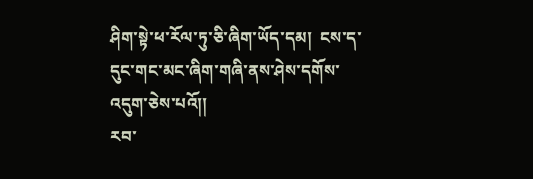ཤིག་སྟེ་ཕ་རོལ་ཏུ་ཅི་ཞིག་ཡོད་དམ།  ངས་ད་དུང་གང་མང་ཞིག་གཞི་ནས་ཤེས་དགོས་འདུག་ཅེས་པའོ།།
རབ་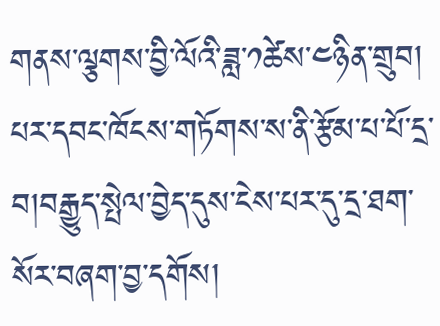གནས་ལྕགས་བྱི་ལོའི་ཟླ་༡ཚེས་༤ཉིན་གྲུབ།
པར་དབང་ཁོངས་གཏོགས་ས་ནི་རྩོམ་པ་པོ་དྲ་བ།བརྒྱུད་སྤེལ་བྱེད་དུས་ངེས་པར་དུ་དྲ་ཐག་སོར་བཞག་བྱ་དགོས།